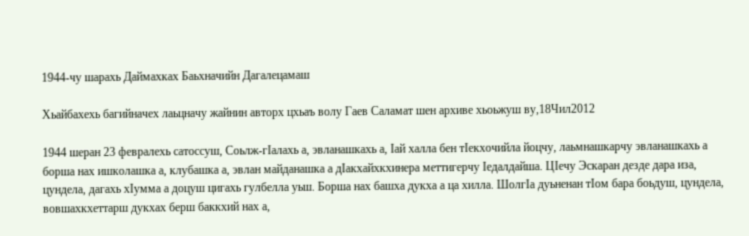1944-чу шарахь Даймахках Баьхначийн Дагалецамаш

Хьайбахехь багийначех лаьцначу жайнин авторх цхьаъ волу Гаев Саламат шен архиве хьоьжуш ву,18Чил2012

1944 шеран 23 февралехь сатоссуш, Соьлж-гIалахь а, эвланашкахь а, Iай халла бен тIекхочийла йоцчу, лаьмнашкарчу эвланашкахь а борша нах ишколашка а, клубашка а, эвлан майданашка а дIакхайхкхинера меттигерчу Iедалдайша. ЦIечу Эскаран дезде дара иза, цундела, дагахь хIумма а доцуш цигахь гулбелла уьш. Борша нах башха дукха а ца хилла. ШолгIа дуьненан тIом бара боьдуш, цундела, вовшахкхеттарш дукхах берш баккхий нах а,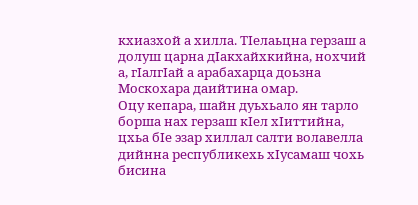кхиазхой а хилла. ТIелаьцна герзаш а долуш царна дIакхайхкийна, нохчий а, гIалгIай а арабахарца доьзна Москохара даийтина омар.
Оцу кепара, шайн дуьхьало ян тарло борша нах герзаш кIел хIиттийна, цхьа бIе эзар хиллал салти волавелла дийнна республикехь хIусамаш чохь бисина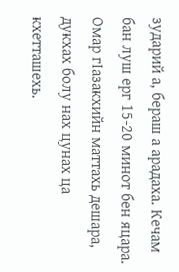зударий а, бераш а арадаха. Кечам бан луш ерг 15-20 минот бен яцара. Омар гIазакхийн маттахь дешара, дукхах болу нах цунах ца кхетташехь.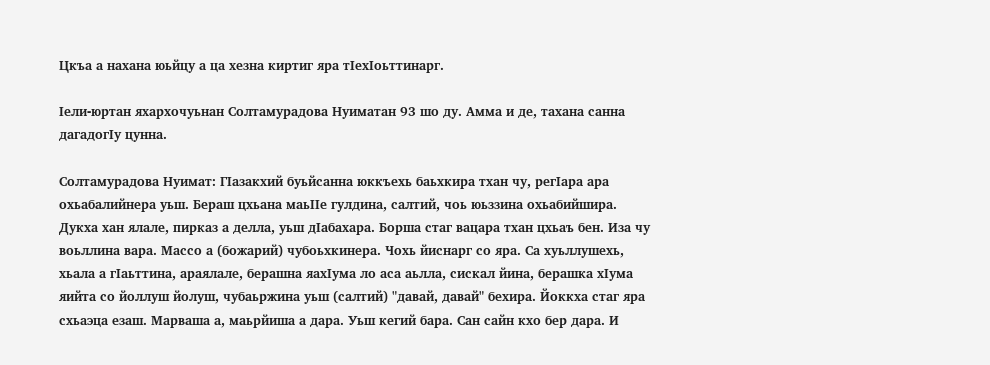Цкъа а нахана юьйцу а ца хезна киртиг яра тIехIоьттинарг.

Iели-юртан яхархочуьнан Солтамурадова Нуиматан 93 шо ду. Амма и де, тахана санна дагадогIу цунна.

Солтамурадова Нуимат: ГIазакхий буьйсанна юккъехь баьхкира тхан чу, регIара ара охьабалийнера уьш. Бераш цхьана маьIIе гулдина, салтий, чоь юьззина охьабийшира. Дукха хан ялале, пирказ а делла, уьш дIабахара. Борша стаг вацара тхан цхьаъ бен. Иза чу воьллина вара. Массо а (божарий) чубоьхкинера. Чохь йиснарг со яра. Са хуьллушехь, хьала а гIаьттина, араялале, берашна яахIума ло аса аьлла, сискал йина, берашка хIума яийта со йоллуш йолуш, чубаьржина уьш (салтий) "давай, давай" бехира. Йоккха стаг яра схьаэца езаш. Марваша а, маьрйиша а дара. Уьш кегий бара. Сан сайн кхо бер дара. И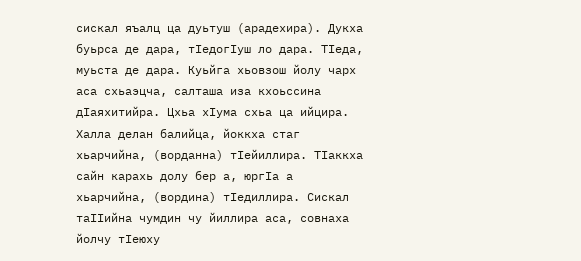сискал яъалц ца дуьтуш (арадехира). Дукха буьрса де дара, тIедогIуш ло дара. ТIеда, муьста де дара. Куьйга хьовзош йолу чарх аса схьаэцча, салташа иза кхоьссина дIаяхитийра. Цхьа хIума схьа ца ийцира. Халла делан балийца, йоккха стаг хьарчийна, (ворданна) тIейиллира. ТIаккха сайн карахь долу бер а, юргIа а хьарчийна, (вордина) тIедиллира. Сискал таIIийна чумдин чу йиллира аса, совнаха йолчу тIеюху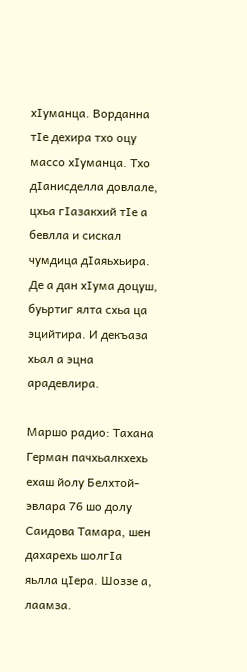хIуманца. Ворданна тIе дехира тхо оцу массо хIуманца. Тхо дIанисделла довлале, цхьа гIазакхий тIе а бевлла и сискал чумдица дIаяьхьира. Де а дан хIума доцуш, буьртиг ялта схьа ца эцийтира. И декъаза хьал а эцна арадевлира.

Маршо радио: Тахана Герман пачхьалкхехь ехаш йолу Белхтой-эвлара 76 шо долу Саидова Тамара, шен дахарехь шолгIа яьлла цIера. Шоззе а, лаамза.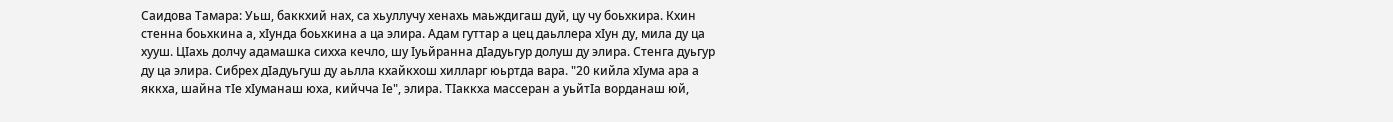Саидова Тамара: Уьш, баккхий нах, са хьуллучу хенахь маьждигаш дуй, цу чу боьхкира. Кхин стенна боьхкина а, хIунда боьхкина а ца элира. Адам гуттар а цец даьллера хIун ду, мила ду ца хууш. ЦIахь долчу адамашка сихха кечло, шу Iуьйранна дIадуьгур долуш ду элира. Стенга дуьгур ду ца элира. Сибрех дIадуьгуш ду аьлла кхайкхош хилларг юьртда вара. "20 кийла хIума ара а яккха, шайна тIе хIуманаш юха, кийчча Iе", элира. ТIаккха массеран а уьйтIа ворданаш юй,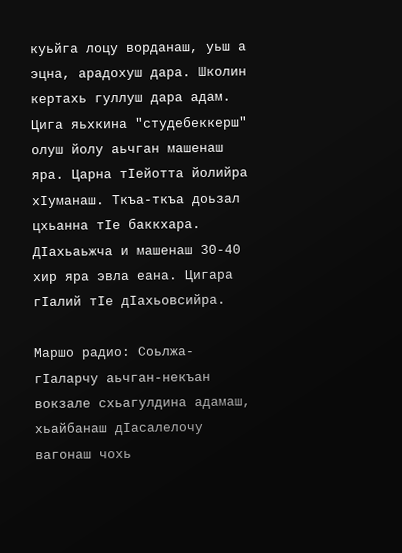куьйга лоцу ворданаш, уьш а эцна, арадохуш дара. Школин кертахь гуллуш дара адам. Цига яьхкина "студебеккерш" олуш йолу аьчган машенаш яра. Царна тIейотта йолийра хIуманаш. Ткъа-ткъа доьзал цхьанна тIе баккхара. ДIахьаьжча и машенаш 30-40 хир яра эвла еана. Цигара гIалий тIе дIахьовсийра.

Маршо радио: Соьлжа-гIаларчу аьчган-некъан вокзале схьагулдина адамаш, хьайбанаш дIасалелочу вагонаш чохь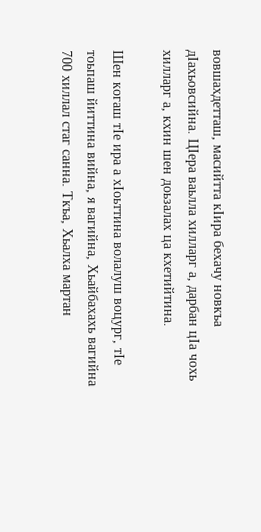вовшахдетташ, масийтта кIира бехачу новкъа дIахьовсийна. ЦIера ваьлла хилларг а, дарбан цIа чохь хилларг а, кхин шен доьзалах ца кхетийтина.

Шен когаш тIе ира а хIоьттина волалуш воцург, тIе тоьпаш йиттина вийна, я вагийна, Хьайбахахь вагийна 700 хиллал стаг санна. Ткъа, Хьалха мартан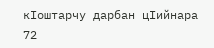кIоштарчу дарбан цIийнара 72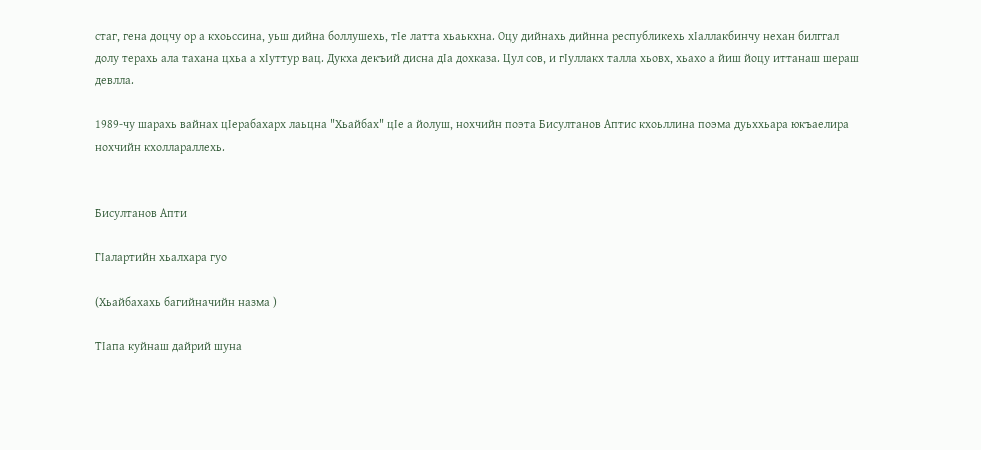стаг, гена доцчу ор а кхоьссина, уьш дийна боллушехь, тIе латта хьаькхна. Оцу дийнахь дийнна республикехь хIаллакбинчу нехан билггал долу терахь ала тахана цхьа а хIуттур вац. Дукха декъий дисна дIа дохказа. Цул сов, и гIуллакх талла хьовх, хьахо а йиш йоцу иттанаш шераш девлла.

1989-чу шарахь вайнах цIерабахарх лаьцна "Хьайбах" цIе а йолуш, нохчийн поэта Бисултанов Аптис кхоьллина поэма дуьххьара юкъаелира нохчийн кхоллараллехь.


Бисултанов Апти

ГIалартийн хьалхара гуо

(Хьайбахахь багийначийн назма )

ТIапа куйнаш дайрий шуна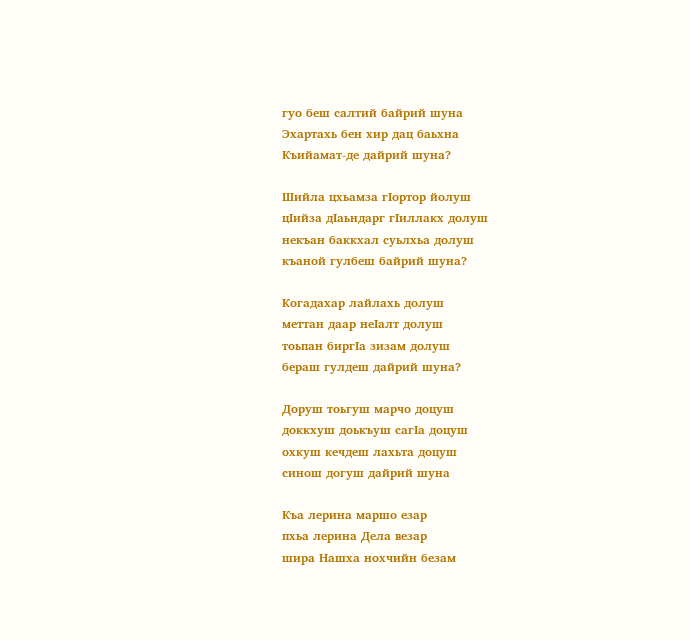гуо беш салтий байрий шуна
Эхартахь бен хир дац баьхна
Къийамат-де дайрий шуна?

Шийла цхьамза гIортор йолуш
цIийза дIаьндарг гIиллакх долуш
некъан баккхал суьлхьа долуш
къаной гулбеш байрий шуна?

Когадахар лайлахь долуш
меттан даар неIалт долуш
тоьпан биргIа зизам долуш
бераш гулдеш дайрий шуна?

Доруш тоьгуш марчо доцуш
доккхуш доькъуш сагIа доцуш
охкуш кечдеш лахьта доцуш
синош догуш дайрий шуна

Къа лерина маршо езар
пхьа лерина Дела везар
шира Нашха нохчийн безам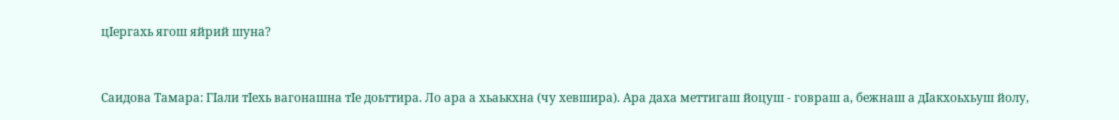цIергахь ягош яйрий шуна?


Саидова Тамара: ГIали тIехь вагонашна тIе доьттира. Ло ара а хьаькхна (чу хевшира). Ара даха меттигаш йоцуш - говраш а, бежнаш а дIакхоьхьуш йолу,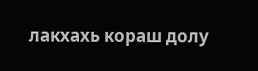лакхахь кораш долу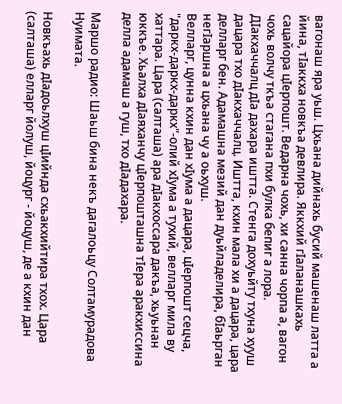вагонаш яра уьш. Цхьана дийнахь бусий машенаш латта а йина, тIаккха новкъа девлира. Яккхий гIаланашкахь сацайора цIерпошт. Ведарна чохь, хи санна чорпа а, вагон чохь волчу ткъа стагана пхи булка бепиг а лора. ДIакхаччалц дIа дахара иштта. Стенга дохуьйту тхуна хууш дацара тхо дIакхаччалц. Иштта, кхин мала хи а дацара, цара делларг бен. Адамашна мезий дан дуьйладелира, бIаьрган негIаршна а цхьана чу а оьхуш.
Велларг, цунна кхин дан хIума а дацара, цIерпошт сецча, "даркх-даркх-даркх"-олий хIума а тухий, велларг мила ву хаттара. Цара (салташа) ара дIакхоссара дакъа, хьуьнан юккъе. Хьалха дIаяханчу цIерпошташна тIера аракхиссина делла адамаш а гуш, тхо дIадахара.

Маршо радио: Шаьш бина некъ дагалоьцу Солтамурадова Нуимата.

Новкъахь дIадоьлхуш цIийнда схьакхийтира тхох. Цара (салташа) елларг йолуш, йоцург - йоцуш, де а кхин дан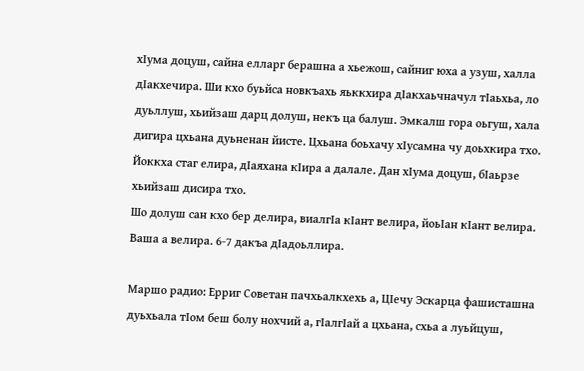хIума доцуш, сайна елларг берашна а хьежош, сайниг юха а узуш, халла дIакхечира. Ши кхо буьйса новкъахь яьккхира дIакхаьчначул тIаьхьа, ло дуьллуш, хьийзаш дарц долуш, некъ ца балуш. Эмкалш гора оьгуш, хала дигира цхьана дуьненан йисте. Цхьана боьхачу хIусамна чу доьхкира тхо. Йоккха стаг елира, дIаяхана кIира а далале. Дан хIума доцуш, бIаьрзе хьийзаш дисира тхо.
Шо долуш сан кхо бер делира, виалгIа кIант велира, йоьIан кIант велира. Ваша а велира. 6-7 дакъа дIадоьллира.

Маршо радио: Ерриг Советан пачхьалкхехь а, ЦIечу Эскарца фашисташна дуьхьала тIом беш болу нохчий а, гIалгIай а цхьана, схьа а луьйцуш,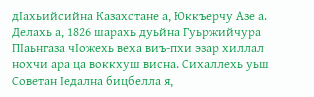дIахьийсийна Казахстане а, Юккъерчу Азе а. Делахь а, 1826 шарахь дуьйна Гуьржийчура ПIаьнгаза чIожехь веха виъ-пхи эзар хиллал нохчи ара ца воккхуш висна. Сихаллехь уьш Советан Iедална бицбелла я,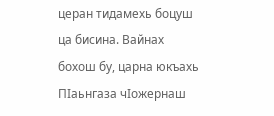церан тидамехь боцуш ца бисина. Вайнах бохош бу, царна юкъахь ПIаьнгаза чIожернаш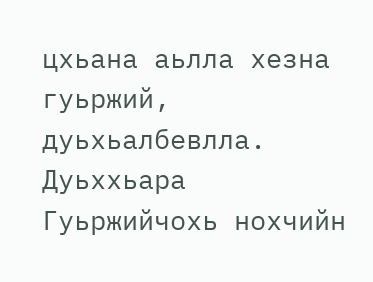цхьана аьлла хезна гуьржий, дуьхьалбевлла. Дуьххьара Гуьржийчохь нохчийн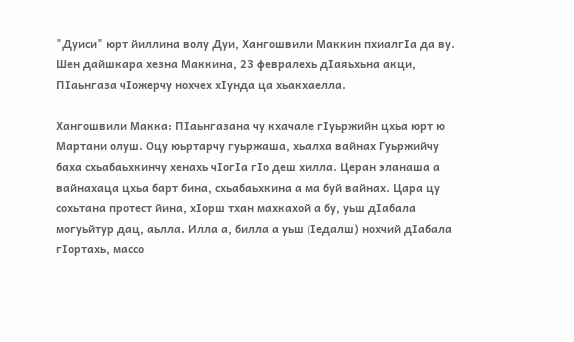"Дуиси" юрт йиллина волу Дуи, Хангошвили Маккин пхиалгIа да ву. Шен дайшкара хезна Маккина, 23 февралехь дIаяьхьна акци, ПIаьнгаза чIожерчу нохчех хIунда ца хьакхаелла.

Хангошвили Макка: ПIаьнгазана чу кхачале гIуьржийн цхьа юрт ю Мартани олуш. Оцу юьртарчу гуьржаша, хьалха вайнах Гуьржийчу баха схьабаьхкинчу хенахь чIогIа гIо деш хилла. Церан эланаша а вайнахаца цхьа барт бина, схьабаьхкина а ма буй вайнах. Цара цу сохьтана протест йина, хIорш тхан махкахой а бу, уьш дIабала могуьйтур дац, аьлла. Илла а, билла а уьш (Iедалш) нохчий дIабала гIортахь, массо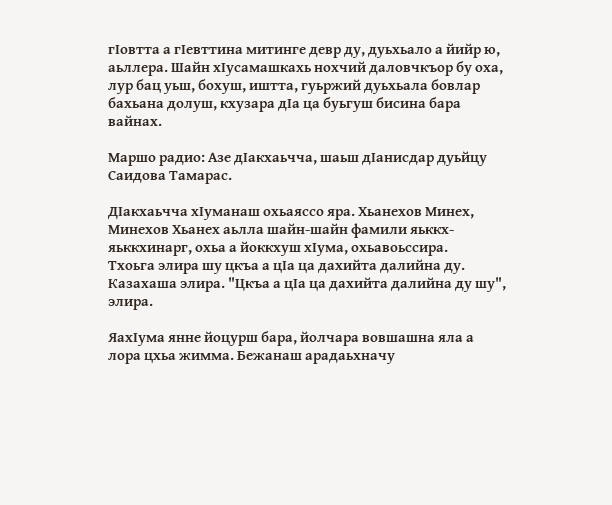гIовтта а гIевттина митинге девр ду, дуьхьало а йийр ю, аьллера. Шайн хIусамашкахь нохчий даловчкъор бу оха, лур бац уьш, бохуш, иштта, гуьржий дуьхьала бовлар бахьана долуш, кхузара дIа ца буьгуш бисина бара вайнах.

Маршо радио: Азе дIакхаьчча, шаьш дIанисдар дуьйцу Саидова Тамарас.

ДIакхаьчча хIуманаш охьаяссо яра. Хьанехов Минех, Минехов Хьанех аьлла шайн-шайн фамили яьккх-яьккхинарг, охьа а йоккхуш хIума, охьавоьссира.
Тхоьга элира шу цкъа а цIа ца дахийта далийна ду. Казахаша элира. "Цкъа а цIа ца дахийта далийна ду шу", элира.

ЯахIума янне йоцурш бара, йолчара вовшашна яла а лора цхьа жимма. Бежанаш арадаьхначу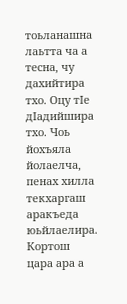тоьланашна лаьтта ча а тесна, чу дахийтира тхо. Оцу тIе дIадийшира тхо. Чоь йохъяла йолаелча, пенах хилла текхаргаш аракъеда юьйлаелира. Кортош цара ара а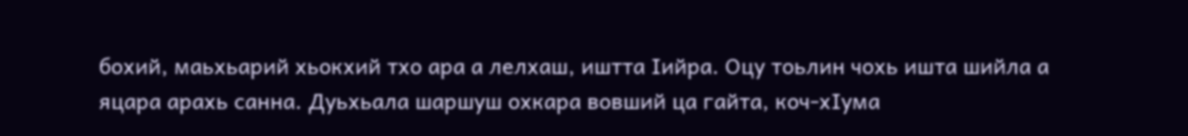бохий, маьхьарий хьокхий тхо ара а лелхаш, иштта Iийра. Оцу тоьлин чохь ишта шийла а яцара арахь санна. Дуьхьала шаршуш охкара вовший ца гайта, коч-хIума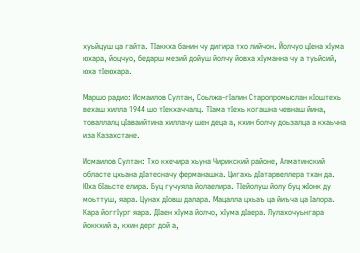хуьйцуш ца гайта. ТIаккха банин чу дигира тхо лийчон. Йолчуо цIена хIума юхара, йоцчуо, бедарш мезий дойуш йолчу йовха хIуманна чу а туьйсий, юха тIеюхара.

Маршо радио: Исмаилов Султан, Соьлжа-гIалин Старопромыслан кIоштехь вехаш хилла 1944 шо тIекхаччалц. ТIама тIехь когашна чевнаш йина, товаллалц цIаваийтина хиллачу шен деца а, кхин болчу доьзалца а кхаьчна иза Казахстане.

Исмаилов Султан: Тхо кхечира хьуна Чирикский районе, Алматинский областе цхьана дIатесначу ферманашка. Цигахь дIатарвеллера тхан да. Юха бIаьсте елира. Буц гучуяла йолаелира. ТIейолуш йолу буц жIонк ду моьттуш, яара. Цунах дIовш далара. Мацалла цхьаъ ца йиъча ца Iалора. Кара йоггIург яара. ДIаен хIума йолчо, хIума дIаера. Лулахочуьнгара йоккхий а, кхин дерг дой а,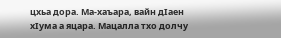цхьа дора. Ма-хаъара, вайн дIаен хIума а яцара. Мацалла тхо долчу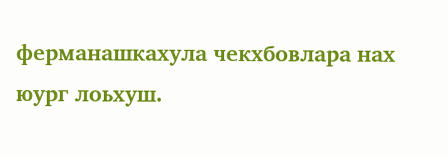ферманашкахула чекхбовлара нах юург лоьхуш.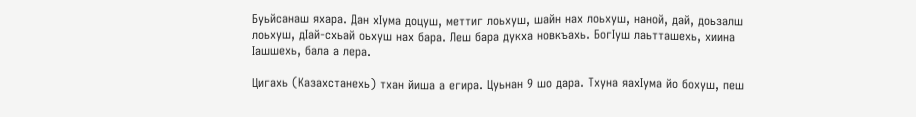Буьйсанаш яхара. Дан хIума доцуш, меттиг лоьхуш, шайн нах лоьхуш, наной, дай, доьзалш лоьхуш, дIай-схьай оьхуш нах бара. Леш бара дукха новкъахь. БогIуш лаьтташехь, хиина Iашшехь, бала а лера.

Цигахь (Казахстанехь) тхан йиша а егира. Цуьнан 9 шо дара. Тхуна яахIума йо бохуш, пеш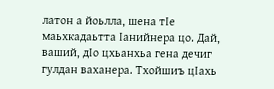латон а йоьлла, шена тIе маьхкадаьтта Iанийнера цо. Дай, ваший, дIо цхьанхьа гена дечиг гулдан ваханера. Тхойшиъ цIахь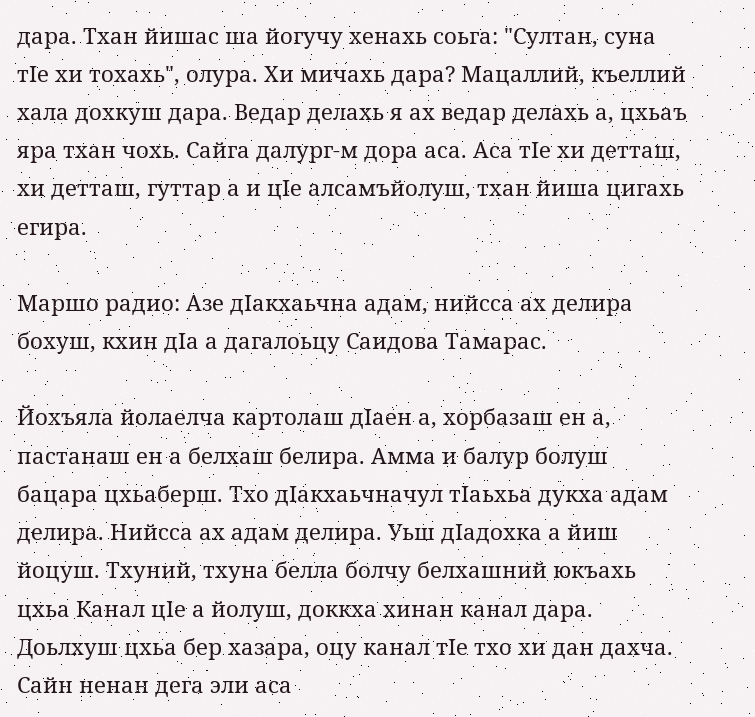дара. Тхан йишас ша йогучу хенахь соьга: "Султан, суна тIе хи тохахь", олура. Хи мичахь дара? Мацаллий, къеллий хала дохкуш дара. Ведар делахь я ах ведар делахь а, цхьаъ яра тхан чохь. Сайга далург-м дора аса. Аса тIе хи детташ, хи детташ, гуттар а и цIе алсамъйолуш, тхан йиша цигахь егира.

Маршо радио: Азе дIакхаьчна адам, нийсса ах делира бохуш, кхин дIа а дагалоьцу Саидова Тамарас.

Йохъяла йолаелча картолаш дIаен а, хорбазаш ен а, пастанаш ен а белхаш белира. Амма и балур болуш бацара цхьаберш. Тхо дIакхаьчначул тIаьхьа дукха адам делира. Нийсса ах адам делира. Уьш дIадохка а йиш йоцуш. Тхуний, тхуна белла болчу белхашний юкъахь цхьа Канал цIе а йолуш, доккха хинан канал дара. Доьлхуш цхьа бер хазара, оцу канал тIе тхо хи дан дахча. Сайн ненан дега эли аса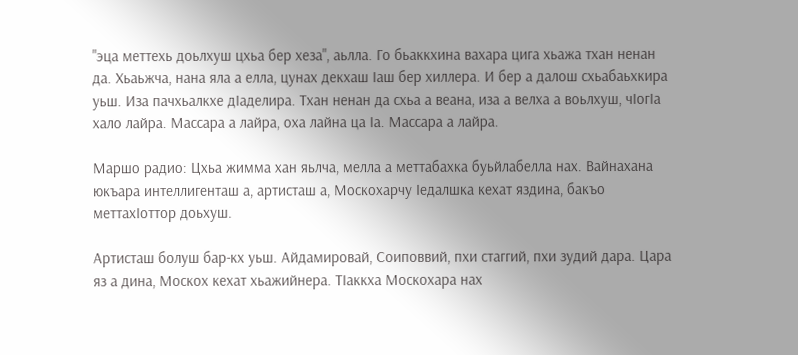"эца меттехь доьлхуш цхьа бер хеза", аьлла. Го бьаккхина вахара цига хьажа тхан ненан да. Хьаьжча, нана яла а елла, цунах декхаш Iаш бер хиллера. И бер а далош схьабаьхкира уьш. Иза пачхьалкхе дIаделира. Тхан ненан да схьа а веана, иза а велха а воьлхуш, чIогIа хало лайра. Массара а лайра, оха лайна ца Iа. Массара а лайра.

Маршо радио: Цхьа жимма хан яьлча, мелла а меттабахка буьйлабелла нах. Вайнахана юкъара интеллигенташ а, артисташ а, Москохарчу Iедалшка кехат яздина, бакъо меттахIоттор доьхуш.

Артисташ болуш бар-кх уьш. Айдамировай, Соиповвий, пхи стаггий, пхи зудий дара. Цара яз а дина, Москох кехат хьажийнера. ТIаккха Москохара нах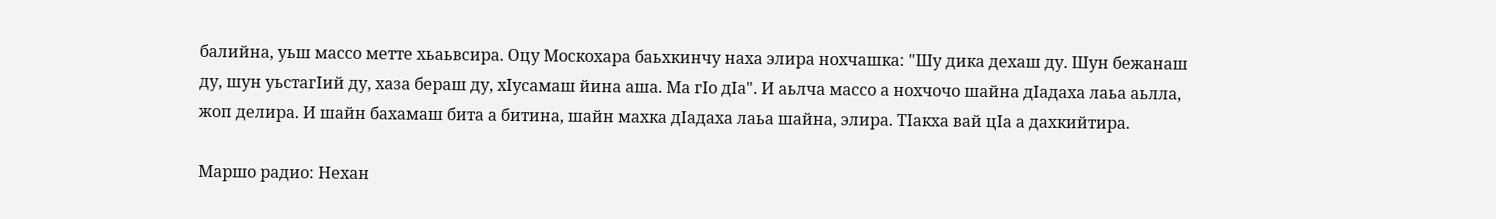балийна, уьш массо метте хьаьвсира. Оцу Москохара баьхкинчу наха элира нохчашка: "Шу дика дехаш ду. Шун бежанаш ду, шун уьстагIий ду, хаза бераш ду, хIусамаш йина аша. Ма гIо дIа". И аьлча массо а нохчочо шайна дIадаха лаьа аьлла, жоп делира. И шайн бахамаш бита а битина, шайн махка дIадаха лаьа шайна, элира. ТIакха вай цIа а дахкийтира.

Маршо радио: Нехан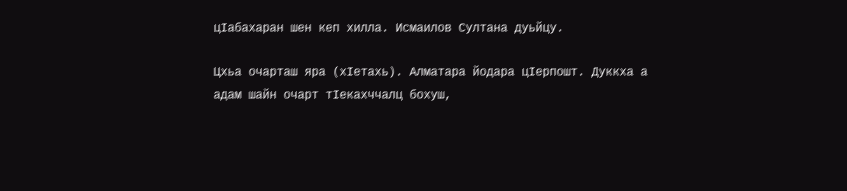цIабахаран шен кеп хилла. Исмаилов Султана дуьйцу.

Цхьа очарташ яра (хIетахь). Алматара йодара цIерпошт. Дуккха а адам шайн очарт тIекахччалц бохуш,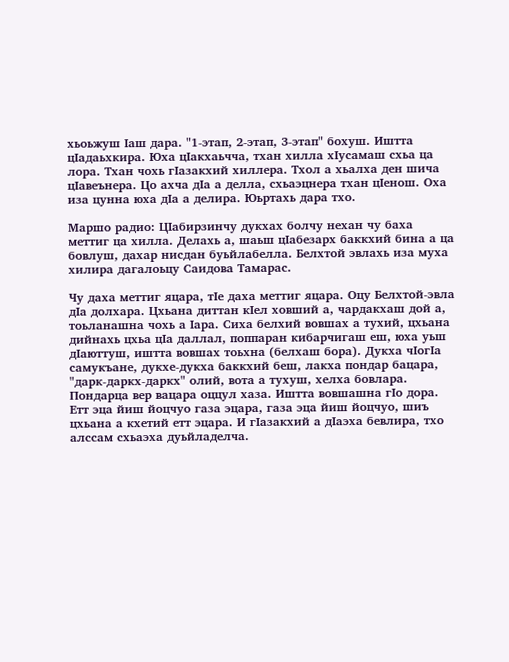хьоьжуш Iаш дара. "1-этап, 2-этап, 3-этап" бохуш. Иштта цIадаьхкира. Юха цIакхаьчча, тхан хилла хIусамаш схьа ца лора. Тхан чохь гIазакхий хиллера. Тхол а хьалха ден шича цIавеънера. Цо ахча дIа а делла, схьаэцнера тхан цIенош. Оха иза цунна юха дIа а делира. Юьртахь дара тхо.

Маршо радио: ЦIабирзинчу дукхах болчу нехан чу баха меттиг ца хилла. Делахь а, шаьш цIабезарх баккхий бина а ца бовлуш, дахар нисдан буьйлабелла. Белхтой эвлахь иза муха хилира дагалоьцу Саидова Тамарас.

Чу даха меттиг яцара, тIе даха меттиг яцара. Оцу Белхтой-эвла дIа долхара. Цхьана диттан кIел ховший а, чардакхаш дой а, тоьланашна чохь а Iара. Сиха белхий вовшах а тухий, цхьана дийнахь цхьа цIа даллал, поппаран кибарчигаш еш, юха уьш дIаюттуш, иштта вовшах тоьхна (белхаш бора). Дукха чIогIа самукъане, дукхе-дукха баккхий беш, лакха пондар бацара, "дарк-даркх-даркх" олий, вота а тухуш, хелха бовлара. Пондарца вер вацара оццул хаза. Иштта вовшашна гIо дора. Етт эца йиш йоцчуо газа эцара, газа эца йиш йоцчуо, шиъ цхьана а кхетий етт эцара. И гIазакхий а дIаэха бевлира, тхо алссам схьаэха дуьйладелча.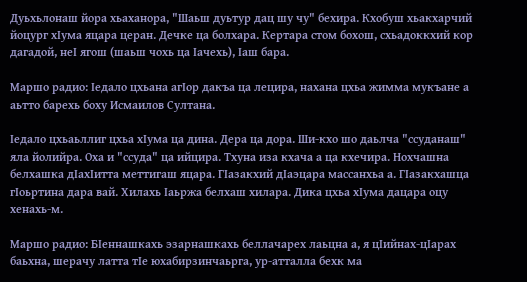Дуьхьлонаш йора хьаханора, "Шаьш дуьтур дац шу чу" бехира. Кхобуш хьакхарчий йоцург хIума яцара церан. Дечке ца болхара. Кертара стом бохош, схьадоккхий кор дагадой, неI ягош (шаьш чохь ца Iачехь), Iаш бара.

Маршо радио: Iедало цхьана агIор дакъа ца лецира, нахана цхьа жимма мукъане а аьтто барехь боху Исмаилов Султана.

Iедало цхьаьллиг цхьа хIума ца дина. Дера ца дора. Ши-кхо шо даьлча "ссуданаш" яла йолийра. Оха и "ссуда" ца ийцира. Тхуна иза кхача а ца кхечира. Нохчашна белхашка дIахIитта меттигаш яцара. ГIазакхий дIаэцара массанхьа а. ГIазакхашца гIоьртина дара вай. Хилахь Iаьржа белхаш хилара. Дика цхьа хIума дацара оцу хенахь-м.

Маршо радио: БIеннашкахь эзарнашкахь беллачарех лаьцна а, я цIийнах-цIарах баьхна, шерачу латта тIе юхабирзинчаьрга, ур-атталла бехк ма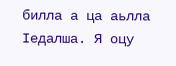билла а ца аьлла Iедалша. Я оцу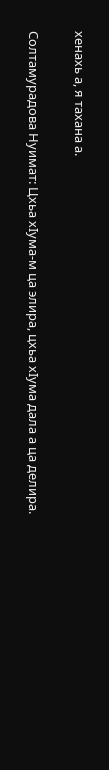хенахь а, я тахана а.

Солтамурадова Нуимат: Цхьа хIума-м ца элира, цхьа хIума дала а ца делира.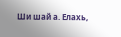Ши шай а. Елахь,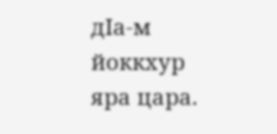дIа-м йоккхур яра цара.